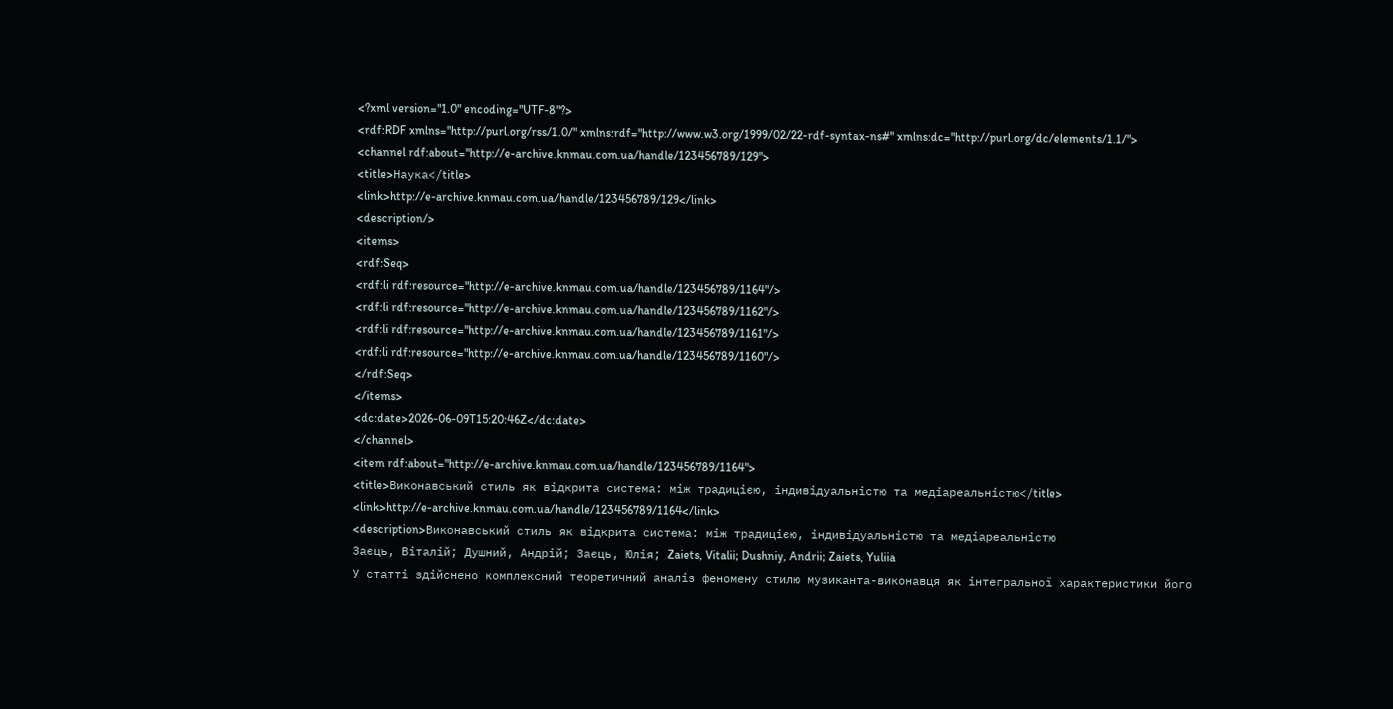<?xml version="1.0" encoding="UTF-8"?>
<rdf:RDF xmlns="http://purl.org/rss/1.0/" xmlns:rdf="http://www.w3.org/1999/02/22-rdf-syntax-ns#" xmlns:dc="http://purl.org/dc/elements/1.1/">
<channel rdf:about="http://e-archive.knmau.com.ua/handle/123456789/129">
<title>Наука</title>
<link>http://e-archive.knmau.com.ua/handle/123456789/129</link>
<description/>
<items>
<rdf:Seq>
<rdf:li rdf:resource="http://e-archive.knmau.com.ua/handle/123456789/1164"/>
<rdf:li rdf:resource="http://e-archive.knmau.com.ua/handle/123456789/1162"/>
<rdf:li rdf:resource="http://e-archive.knmau.com.ua/handle/123456789/1161"/>
<rdf:li rdf:resource="http://e-archive.knmau.com.ua/handle/123456789/1160"/>
</rdf:Seq>
</items>
<dc:date>2026-06-09T15:20:46Z</dc:date>
</channel>
<item rdf:about="http://e-archive.knmau.com.ua/handle/123456789/1164">
<title>Виконавський стиль як відкрита система: між традицією, індивідуальністю та медіареальністю</title>
<link>http://e-archive.knmau.com.ua/handle/123456789/1164</link>
<description>Виконавський стиль як відкрита система: між традицією, індивідуальністю та медіареальністю
Заєць, Віталій; Душний, Андрій; Заєць, Юлія; Zaiets, Vitalii; Dushniy, Andrii; Zaiets, Yuliia
У статті здійснено комплексний теоретичний аналіз феномену стилю музиканта-виконавця як інтегральної характеристики його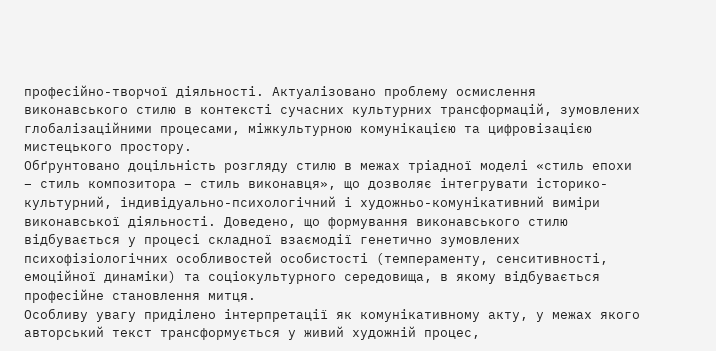професійно-творчої діяльності. Актуалізовано проблему осмислення виконавського стилю в контексті сучасних культурних трансформацій, зумовлених глобалізаційними процесами, міжкультурною комунікацією та цифровізацією мистецького простору.
Обґрунтовано доцільність розгляду стилю в межах тріадної моделі «стиль епохи – стиль композитора – стиль виконавця», що дозволяє інтегрувати історико-культурний, індивідуально-психологічний і художньо-комунікативний виміри виконавської діяльності. Доведено, що формування виконавського стилю відбувається у процесі складної взаємодії генетично зумовлених психофізіологічних особливостей особистості (темпераменту, сенситивності, емоційної динаміки) та соціокультурного середовища, в якому відбувається професійне становлення митця.
Особливу увагу приділено інтерпретації як комунікативному акту, у межах якого авторський текст трансформується у живий художній процес,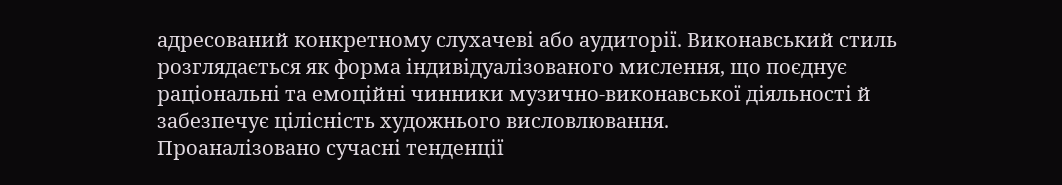адресований конкретному слухачеві або аудиторії. Виконавський стиль розглядається як форма індивідуалізованого мислення, що поєднує раціональні та емоційні чинники музично-виконавської діяльності й забезпечує цілісність художнього висловлювання.
Проаналізовано сучасні тенденції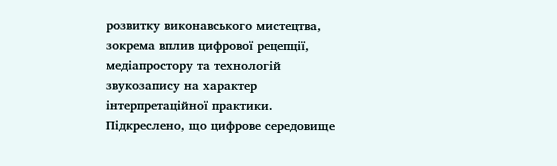розвитку виконавського мистецтва, зокрема вплив цифрової рецепції, медіапростору та технологій звукозапису на характер інтерпретаційної практики. Підкреслено, що цифрове середовище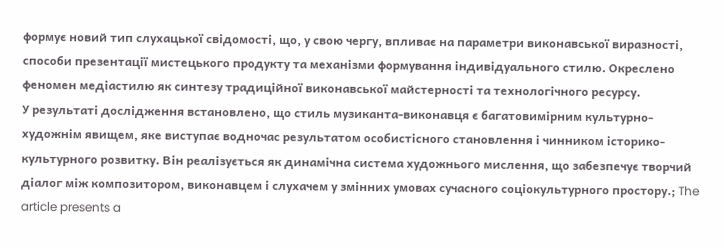формує новий тип слухацької свідомості, що, у свою чергу, впливає на параметри виконавської виразності, способи презентації мистецького продукту та механізми формування індивідуального стилю. Окреслено феномен медіастилю як синтезу традиційної виконавської майстерності та технологічного ресурсу.
У результаті дослідження встановлено, що стиль музиканта-виконавця є багатовимірним культурно-художнім явищем, яке виступає водночас результатом особистісного становлення і чинником історико-культурного розвитку. Він реалізується як динамічна система художнього мислення, що забезпечує творчий діалог між композитором, виконавцем і слухачем у змінних умовах сучасного соціокультурного простору.; The article presents a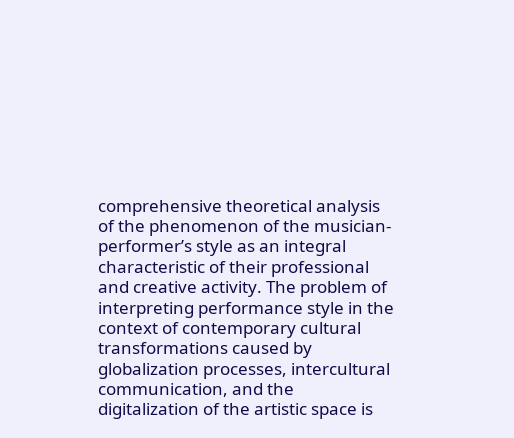comprehensive theoretical analysis of the phenomenon of the musician-performer’s style as an integral characteristic of their professional and creative activity. The problem of interpreting performance style in the context of contemporary cultural transformations caused by globalization processes, intercultural communication, and the digitalization of the artistic space is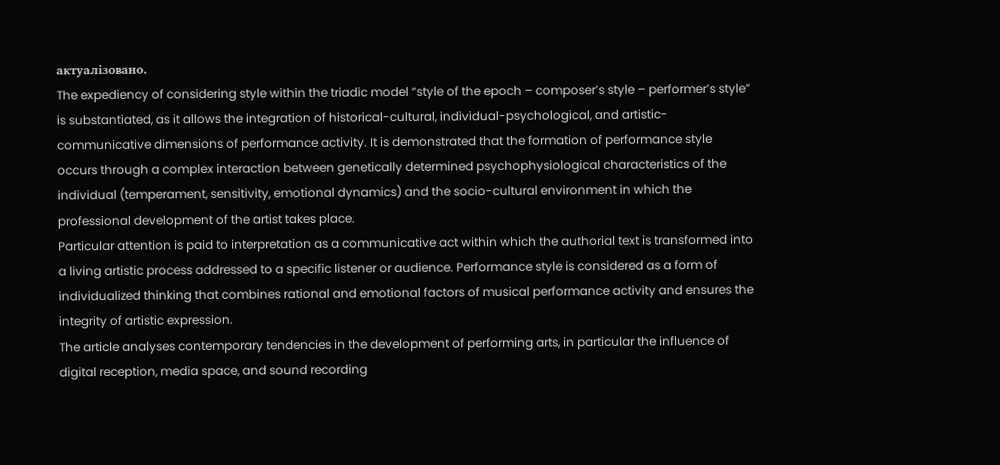актуалізовано.
The expediency of considering style within the triadic model “style of the epoch – composer’s style – performer’s style” is substantiated, as it allows the integration of historical-cultural, individual-psychological, and artistic-communicative dimensions of performance activity. It is demonstrated that the formation of performance style occurs through a complex interaction between genetically determined psychophysiological characteristics of the individual (temperament, sensitivity, emotional dynamics) and the socio-cultural environment in which the professional development of the artist takes place.
Particular attention is paid to interpretation as a communicative act within which the authorial text is transformed into a living artistic process addressed to a specific listener or audience. Performance style is considered as a form of individualized thinking that combines rational and emotional factors of musical performance activity and ensures the integrity of artistic expression.
The article analyses contemporary tendencies in the development of performing arts, in particular the influence of digital reception, media space, and sound recording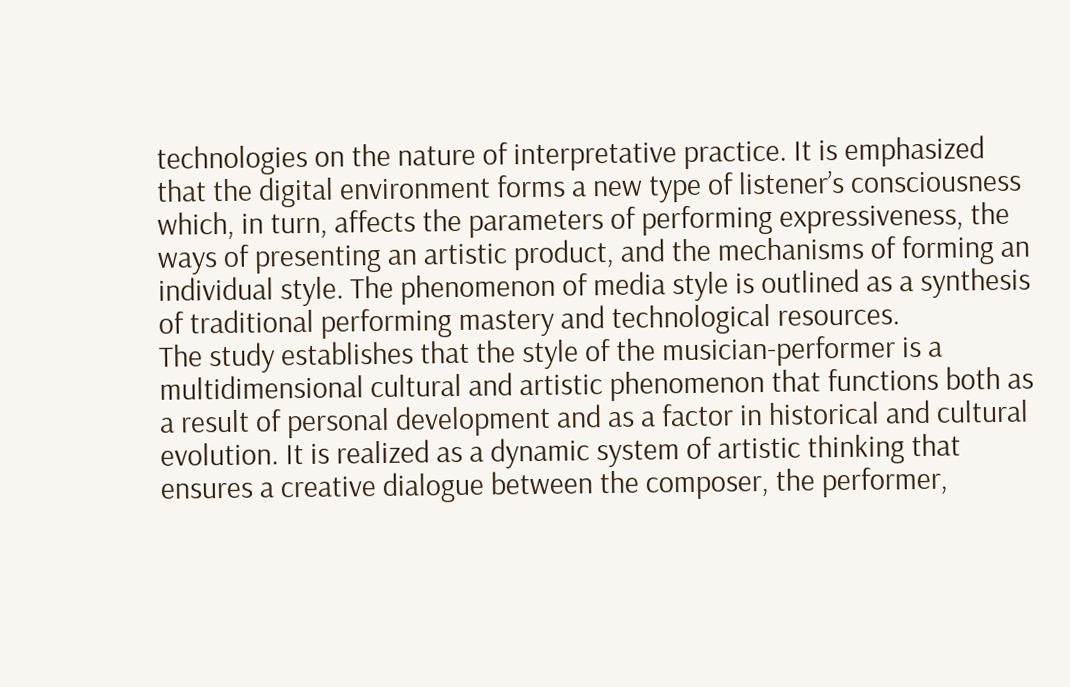technologies on the nature of interpretative practice. It is emphasized that the digital environment forms a new type of listener’s consciousness which, in turn, affects the parameters of performing expressiveness, the ways of presenting an artistic product, and the mechanisms of forming an individual style. The phenomenon of media style is outlined as a synthesis of traditional performing mastery and technological resources.
The study establishes that the style of the musician-performer is a multidimensional cultural and artistic phenomenon that functions both as a result of personal development and as a factor in historical and cultural evolution. It is realized as a dynamic system of artistic thinking that ensures a creative dialogue between the composer, the performer,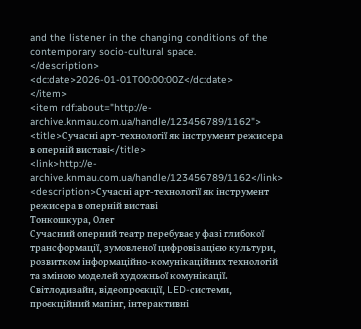and the listener in the changing conditions of the contemporary socio-cultural space.
</description>
<dc:date>2026-01-01T00:00:00Z</dc:date>
</item>
<item rdf:about="http://e-archive.knmau.com.ua/handle/123456789/1162">
<title>Сучасні арт-технології як інструмент режисера в оперній виставі</title>
<link>http://e-archive.knmau.com.ua/handle/123456789/1162</link>
<description>Сучасні арт-технології як інструмент режисера в оперній виставі
Тонкошкура, Олег
Сучасний оперний театр перебуває у фазі глибокої трансформації, зумовленої цифровізацією культури, розвитком інформаційно-комунікаційних технологій та зміною моделей художньої комунікації. Світлодизайн, відеопроєкції, LED-системи, проєкційний мапінг, інтерактивні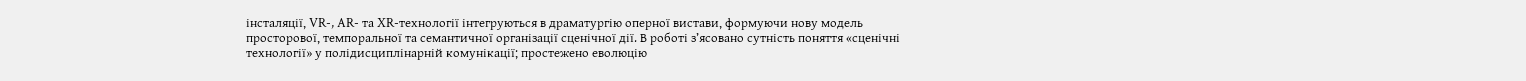інсталяції, VR-, AR- та XR-технології інтегруються в драматургію оперної вистави, формуючи нову модель просторової, темпоральної та семантичної організації сценічної дії. В роботі з’ясовано сутність поняття «сценічні технології» у полідисциплінарній комунікації; простежено еволюцію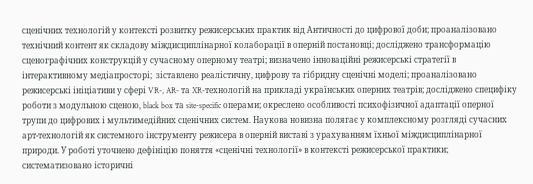сценічних технологій у контексті розвитку режисерських практик від Античності до цифрової доби; проаналізовано технічний контент як складову міждисциплінарної колаборації в оперній постановці; досліджено трансформацію сценографічних конструкцій у сучасному оперному театрі; визначено інноваційні режисерські стратегії в інтерактивному медіапросторі;  зіставлено реалістичну, цифрову та гібридну сценічні моделі; проаналізовано режисерські ініціативи у сфері VR-, AR- та XR-технологій на прикладі українських оперних театрів; досліджено специфіку роботи з модульною сценою, black box та site-specific операми; окреслено особливості психофізичної адаптації оперної трупи до цифрових і мультимедійних сценічних систем. Наукова новизна полягає у комплексному розгляді сучасних арт-технологій як системного інструменту режисера в оперній виставі з урахуванням їхньої міждисциплінарної природи. У роботі уточнено дефініцію поняття «сценічні технології» в контексті режисерської практики; систематизовано історичні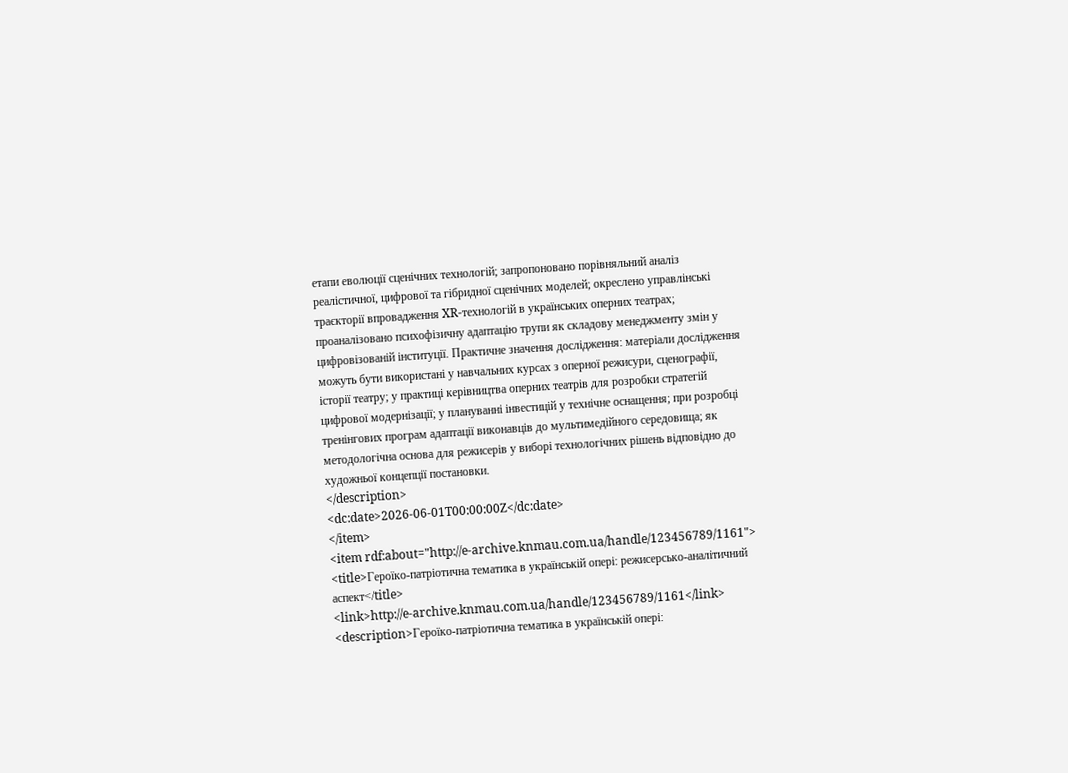етапи еволюції сценічних технологій; запропоновано порівняльний аналіз реалістичної, цифрової та гібридної сценічних моделей; окреслено управлінські траєкторії впровадження XR-технологій в українських оперних театрах; проаналізовано психофізичну адаптацію трупи як складову менеджменту змін у цифровізованій інституції. Практичне значення дослідження: матеріали дослідження можуть бути використані у навчальних курсах з оперної режисури, сценографії, історії театру; у практиці керівництва оперних театрів для розробки стратегій цифрової модернізації; у плануванні інвестицій у технічне оснащення; при розробці тренінгових програм адаптації виконавців до мультимедійного середовища; як методологічна основа для режисерів у виборі технологічних рішень відповідно до художньої концепції постановки.
</description>
<dc:date>2026-06-01T00:00:00Z</dc:date>
</item>
<item rdf:about="http://e-archive.knmau.com.ua/handle/123456789/1161">
<title>Героїко-патріотична тематика в українській опері: режисерсько-аналітичний аспект</title>
<link>http://e-archive.knmau.com.ua/handle/123456789/1161</link>
<description>Героїко-патріотична тематика в українській опері: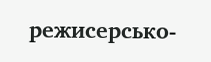режисерсько-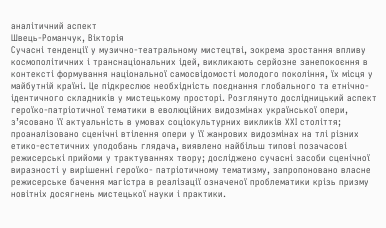аналітичний аспект
Швець-Романчук, Вікторія
Сучасні тенденції у музично-театральному мистецтві, зокрема зростання впливу космополітичних і транснаціональних ідей, викликають серйозне занепокоєння в контексті формування національної самосвідомості молодого покоління, їх місця у майбутній країні. Це підкреслює необхідність поєднання глобального та етнічно-ідентичного складників у мистецькому просторі. Розглянуто дослідницький аспект героїко-патріотичної тематики в еволюційних видозмінах української опери, з’ясовано її актуальність в умовах соціокультурних викликів ХХІ століття; проаналізовано сценічні втілення опери у її жанрових видозмінах на тлі різних етико-естетичних уподобань глядача, виявлено найбільш типові позачасові режисерські прийоми у трактуваннях твору; досліджено сучасні засоби сценічної виразності у вирішенні героїко- патріотичному тематизму, запропоновано власне режисерське бачення магістра в реалізації означеної проблематики крізь призму новітніх досягнень мистецької науки і практики.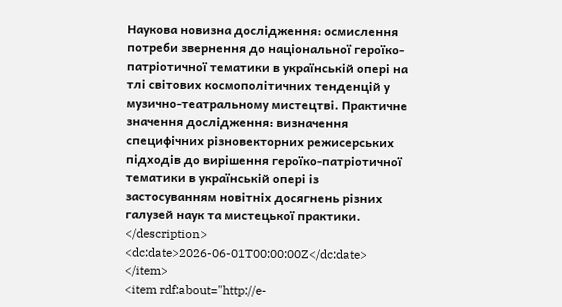Наукова новизна дослідження: осмислення потреби звернення до національної героїко-патріотичної тематики в українській опері на тлі світових космополітичних тенденцій у музично-театральному мистецтві. Практичне значення дослідження: визначення специфічних різновекторних режисерських підходів до вирішення героїко-патріотичної тематики в українській опері із застосуванням новітніх досягнень різних галузей наук та мистецької практики.
</description>
<dc:date>2026-06-01T00:00:00Z</dc:date>
</item>
<item rdf:about="http://e-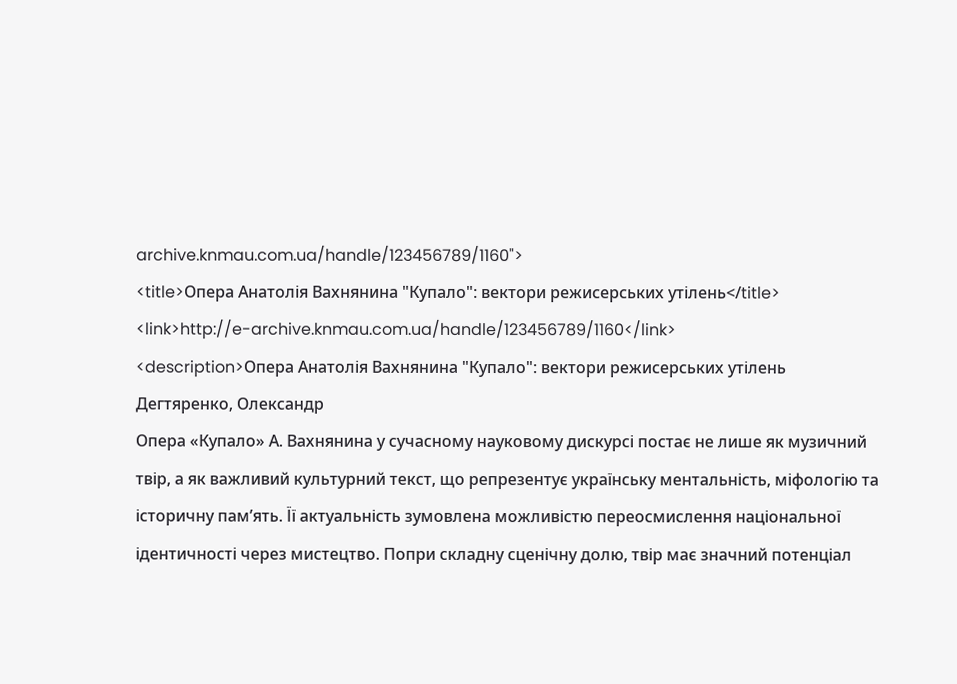archive.knmau.com.ua/handle/123456789/1160">
<title>Опера Анатолія Вахнянина "Купало": вектори режисерських утілень</title>
<link>http://e-archive.knmau.com.ua/handle/123456789/1160</link>
<description>Опера Анатолія Вахнянина "Купало": вектори режисерських утілень
Дегтяренко, Олександр
Опера «Купало» А. Вахнянина у сучасному науковому дискурсі постає не лише як музичний твір, а як важливий культурний текст, що репрезентує українську ментальність, міфологію та історичну пам’ять. Її актуальність зумовлена можливістю переосмислення національної ідентичності через мистецтво. Попри складну сценічну долю, твір має значний потенціал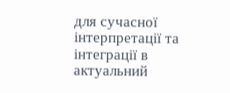для сучасної інтерпретації та інтеграції в актуальний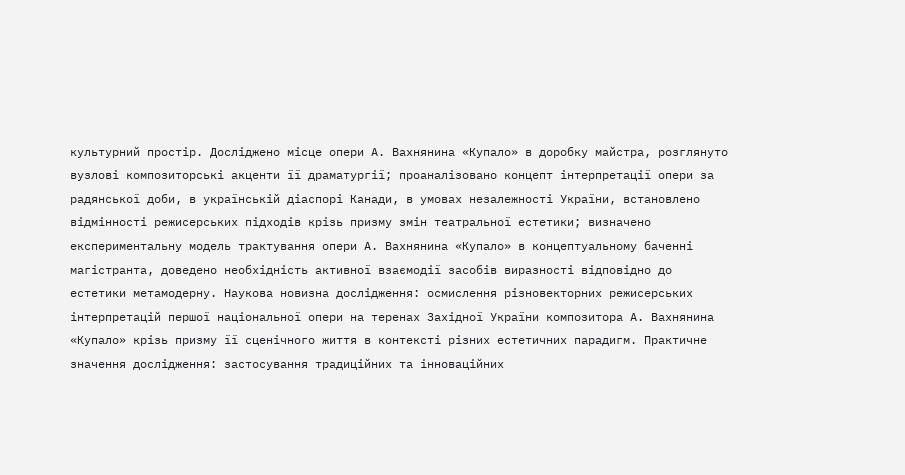культурний простір. Досліджено місце опери А. Вахнянина «Купало» в доробку майстра, розглянуто вузлові композиторські акценти її драматургії; проаналізовано концепт інтерпретації опери за радянської доби, в українській діаспорі Канади, в умовах незалежності України, встановлено відмінності режисерських підходів крізь призму змін театральної естетики; визначено експериментальну модель трактування опери А. Вахнянина «Купало» в концептуальному баченні магістранта, доведено необхідність активної взаємодії засобів виразності відповідно до естетики метамодерну. Наукова новизна дослідження: осмислення різновекторних режисерських інтерпретацій першої національної опери на теренах Західної України композитора А. Вахнянина «Купало» крізь призму її сценічного життя в контексті різних естетичних парадигм. Практичне значення дослідження: застосування традиційних та інноваційних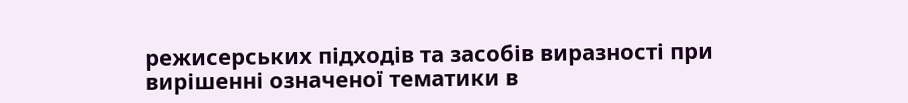режисерських підходів та засобів виразності при вирішенні означеної тематики в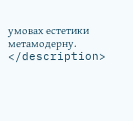умовах естетики метамодерну.
</description>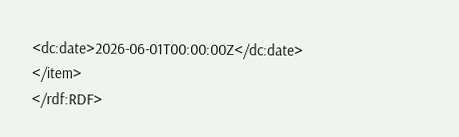<dc:date>2026-06-01T00:00:00Z</dc:date>
</item>
</rdf:RDF>